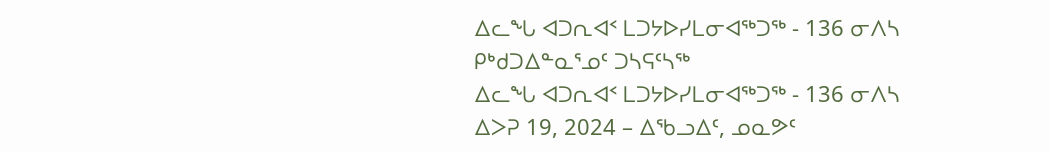ᐃᓚᖓ ᐊᑐᕆᐊᑉ ᒪᑐᔭᐅᓯᒪᓂᐊᖅᑐᖅ - 136 ᓂᐱᓴ
ᑭᒃᑯᑐᐃᓐᓇᕐᓄᑦ ᑐᓴᕋᑦᓴᖅ
ᐃᓚᖓ ᐊᑐᕆᐊᑉ ᒪᑐᔭᐅᓯᒪᓂᐊᖅᑐᖅ - 136 ᓂᐱᓴ
ᐃᐳᕈ 19, 2024 – ᐃᖃᓗᐃᑦ, ᓄᓇᕗᑦ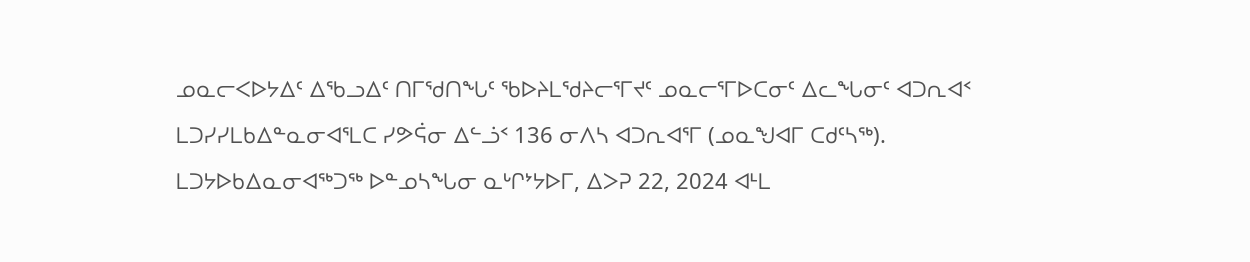ᓄᓇᓕᐸᐅᔭᐃᑦ ᐃᖃᓗᐃᑦ ᑎᒥᖁᑎᖓᑦ ᖃᐅᔨᒪᖁᔨᓕᕐᒥᔪᑦ ᓄᓇᓕᕐᒥᐅᑕᓂᑦ ᐃᓚᖓᓂᑦ ᐊᑐᕆᐊᑉ ᒪᑐᓯᓯᒪᑲᐃᓐᓇᓂᐊᕐᒪᑕ ᓯᕗᕌᓂ ᐃᓪᓘᑉ 136 ᓂᐱᓴ ᐊᑐᕆᐊᕐᒥ (ᓄᓇᖑᐊᒥ ᑕᑯᑦᓴᖅ).
ᒪᑐᔭᐅᑲᐃᓇᓂᐊᖅᑐᖅ ᐅᓐᓄᓴᖓᓂ ᓇᒡᒋᔾᔭᐅᒥ, ᐃᐳᕈ 22, 2024 ᐊᒻᒪ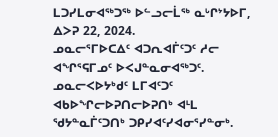ᒪᑐᓯᒪᓂᐊᖅᑐᖅ ᐅᓪᓗᓕᒫᖅ ᓇᒡᒋᔾᔭᐅᒥ, ᐃᐳᕈ 22, 2024.
ᓄᓇᓕᕐᒥᐅᑕᐃᑦ ᐊᑐᕆᐊᒦᑦᑐᑦ ᓱᓕ ᐊᖏᕐᕋᒥᓄᑦ ᐅᐸᒍᓐᓇᓂᐊᖅᑐᑦ.
ᓄᓇᓕᐸᐅᔭᒃᑯᑦ ᒪᒥᐊᑦᑐᑦ ᐊᑲᐅᖏᓕᐅᕈᑎᓕᐅᕈᑎᒃ ᐊᒻᒪ ᖁᔭᓐᓇᒦᑦᑐᑎᒃ ᑐᑭᓯᐊᑦᓯᐊᓂᕐᓯᓐᓂᒃ.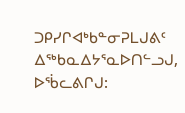ᑐᑭᓯᒋᐊᒃᑲᓐᓂᕈᒪᒍᕕᑦ ᐃᖅᑲᓇᐃᔭᕐᓇᐅᑎᓪᓗᒍ, ᐅᖄᓚᕕᒋᒍ: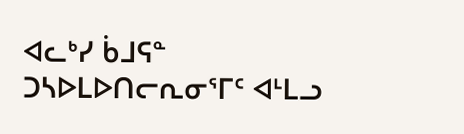ᐊᓚᒃᓯ ᑳᒧᕋᓐ
ᑐᓴᐅᒪᐅᑎᓕᕆᓂᕐᒥᑦ ᐊᒻᒪᓗ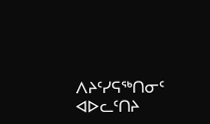ᐱᔨᑦᓯᕋᖅᑎᓂᑦ ᐊᐅᓚᑦᑎᔨ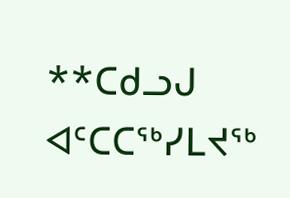**ᑕᑯᓗᒍ ᐊᑦᑕᑕᖅᓯᒪᔪᖅ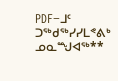PDF−ᒧᑦ ᑐᖅᑯᖅᓯᓯᒪᕝᕕᒃ ᓄᓇᙳᐊᖅ**